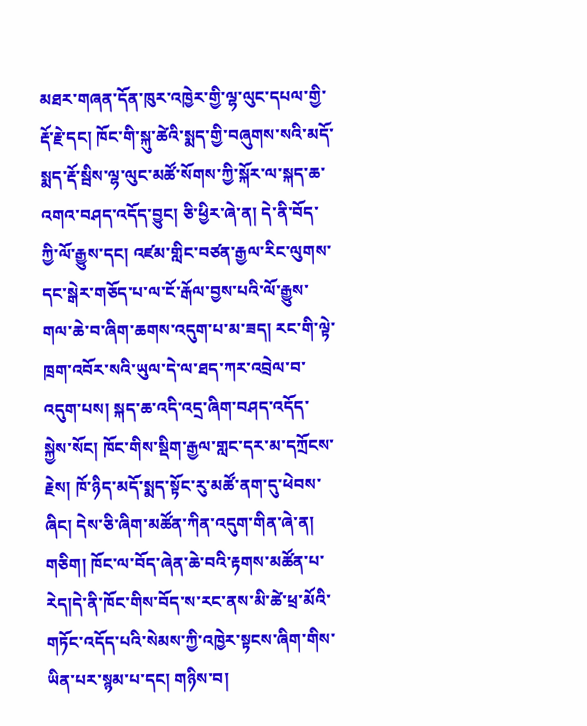མཐར་གཞན་དོན་ཁུར་འཁྱེར་གྱི་ལྷ་ལུང་དཔལ་གྱི་རྡོ་རྗེ་དང། ཁོང་གི་སྐུ་ཚེའི་སྨད་གྱི་བཞུགས་སའི་མདོ་སྨད་རྡོ་སྦིས་ལྷ་ལུང་མཚོ་སོགས་ཀྱི་སྐོར་ལ་སྐད་ཆ་འགའ་བཤད་འདོད་བྱུང། ཅི་ཕྱིར་ཞེ་ན། དེ་ནི་བོད་ཀྱི་ལོ་རྒྱུས་དང། འཛམ་གླིང་བཙན་རྒྱལ་རིང་ལུགས་དང་སྒེར་གཅོད་པ་ལ་ངོ་རྒོལ་བྱས་པའི་ལོ་རྒྱུས་གལ་ཆེ་བ་ཞིག་ཆགས་འདུག་པ་མ་ཟད། རང་གི་ལྟེ་ཁྲག་འབོར་སའི་ཡུལ་དེ་ལ་ཐད་ཀར་འབྲེལ་བ་འདུག་པས། སྐད་ཆ་འདི་འདྲ་ཞིག་བཤད་འདོད་སྐྱེས་སོང། ཁོང་གིས་སྡིག་རྒྱལ་གླང་དར་མ་དཀྲོངས་རྗེས། ཁོ་ཉིད་མདོ་སྨད་སྟོང་རུ་མཚོ་ནག་དུ་ཕེབས་ཞིང། དེས་ཅི་ཞིག་མཚོན་ཀིན་འདུག་གིན་ཞེ་ན། གཅིག། ཁོང་ལ་བོད་ཞེན་ཆེ་བའི་རྟགས་མཚོན་པ་རེད།དེ་ནི་ཁོང་གིས་བོད་ས་རང་ནས་མི་ཚེ་ཕྲ་མོའི་གཏོང་འདོད་པའི་སེམས་ཀྱི་འཁྱེར་སྟངས་ཞིག་གིས་ཡིན་པར་སྙམ་པ་དང། གཉིས་བ།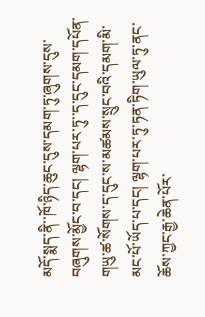མདོ་སྨད་ནི་་ཁོ་ཉིད་ཆུང་དུས་དམག་ཏུ་ཞུགས་དུས་བཞུགས་མྱོང་བ་དང། ལྷག་པར་ཏུ་་ད་དུང་དམག་དཔོན་གཡུ་ཚ་སོགས་ད་དུང་ས་མཚམས་སྲུང་བའི་དམག་མི་མང་པོ་ཡོད་པ་དང། ལྷག་པར་ཏུ་ཏན་ཏིག་ཡུལ་ཏུ་ནང་ཆོས་ཀྱང་རྒྱ་ཆེན་པོར་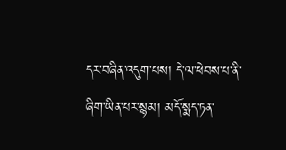དར་བཞིན་འདུག་པས། དེ་ལ་ཕེབས་པ་ནི་ཞིག་ཡིན་པར་སྙམ། མདོ་སྨད་ཏན་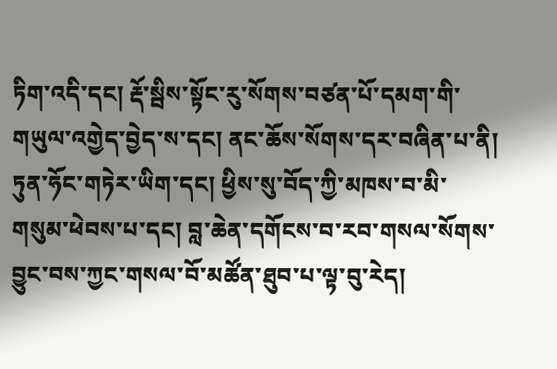ཏིག་འདི་དང། རྡོ་སྦིས་སྟོང་རུ་སོགས་བཙན་པོ་དམག་གི་གཡུལ་འགྱེད་བྱེད་ས་དང། ནང་ཆོས་སོགས་དར་བཞིན་པ་ནི། ཏུན་ཧོང་གཏེར་ཡིག་དང། ཕྱིས་སུ་བོད་ཀྱི་མཁས་བ་མི་གསུམ་ཕེབས་པ་དང། བླ་ཆེན་དགོངས་བ་རབ་གསལ་སོགས་བྱུང་བས་ཀྱང་གསལ་བོ་མཚོན་ཐུབ་པ་ལྟ་བུ་རེད།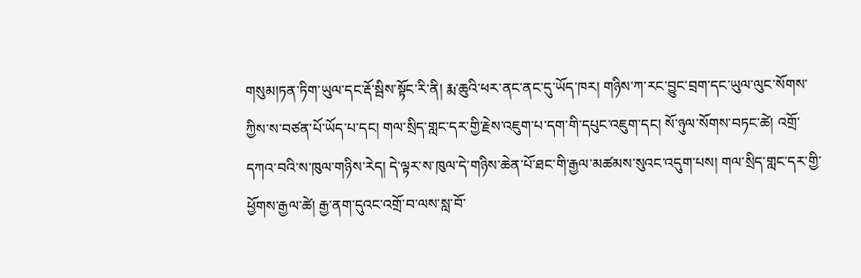གསུམ།ཏན་ཏིག་ཡུལ་དང་རྡོ་སྦིས་སྟོང་རི་ནི། རྨ་ཆུའི་ཕར་ནང་ནང་དུ་ཡོད་ཁར། གཉིས་ཀ་རང་བྱུང་བྲག་དང་ཡུལ་ལུང་སོགས་ཀྱིས་ས་བཙན་པོ་ཡོད་པ་དང། གལ་སྲིད་གླང་དར་གྱི་རྗེས་འཇུག་པ་དག་གི་དཔུང་འཇུག་དང། སོ་ཉུལ་སོགས་བཏང་ཚེ། འགྲོ་དཀའ་བའི་ས་ཁུལ་གཉིས་རེད། དེ་ལྟར་ས་ཁུལ་དེ་གཉིས་ཆེན་པོ་ཐང་གི་རྒྱལ་མཚམས་སུའང་འདུག་པས། གལ་སྲིད་གླང་དར་གྱི་ཕྱོགས་རྒྱལ་ཚེ། རྒྱ་ནག་དུའང་འགྲོ་བ་ལས་སླ་བོ་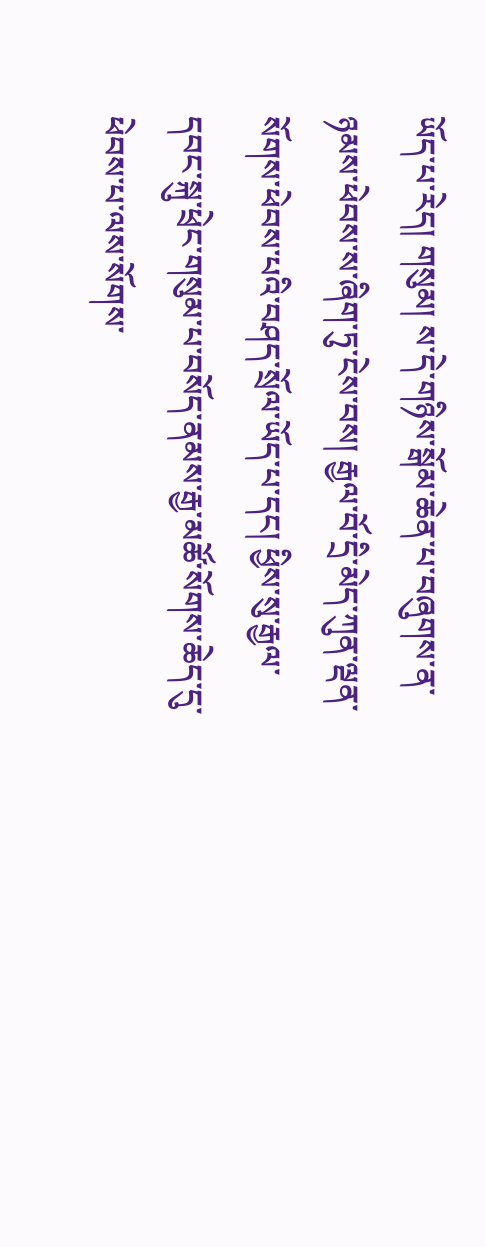ཡོད་པ་རེད། གསུམ། ས་དེ་གཉིས་སྒོམ་ཆེན་པ་བཞུགས་ན་ཉམས་ཕེབས་ས་ཞིག་ཏུ་ངེས་བས། རྒྱལ་བོ་དྲི་མེད་ཀུན་ལྡན་སོགས་ཕེབས་པའི་བཤད་སྲོལ་ཡོད་པ་དང། ཕྱིས་སུ་རྒྱལ་དབང་སྐུ་ཕྲེང་གསུམ་པ་བསོད་ནམས་རྒྱ་མཚོ་སོགས་ཆེད་དུ་ཕེབས་པ་ལས་སོགས་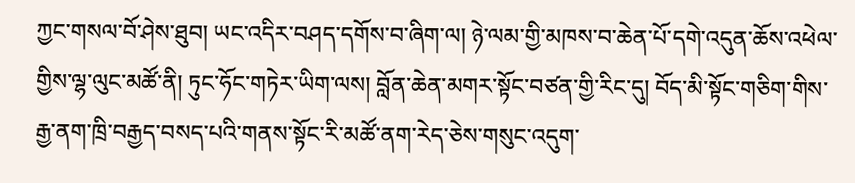ཀྱང་གསལ་བོ་ཤེས་ཐུབ། ཡང་འདིར་བཤད་དགོས་བ་ཞིག་ལ། ཉེ་ལམ་གྱི་མཁས་བ་ཆེན་པོ་དགེ་འདུན་ཆོས་འཕེལ་གྱིས་ལྷ་ལུང་མཚོ་ནི། ཏུང་ཧོང་གཏེར་ཡིག་ལས། བློན་ཆེན་མགར་སྟོང་བཙན་གྱི་རིང་དུ། བོད་མི་སྟོང་གཅིག་གིས་རྒྱ་ནག་ཁྲི་བརྒྱད་བསད་པའི་གནས་སྟོང་རི་མཚོ་ནག་རེད་ཅེས་གསུང་འདུག་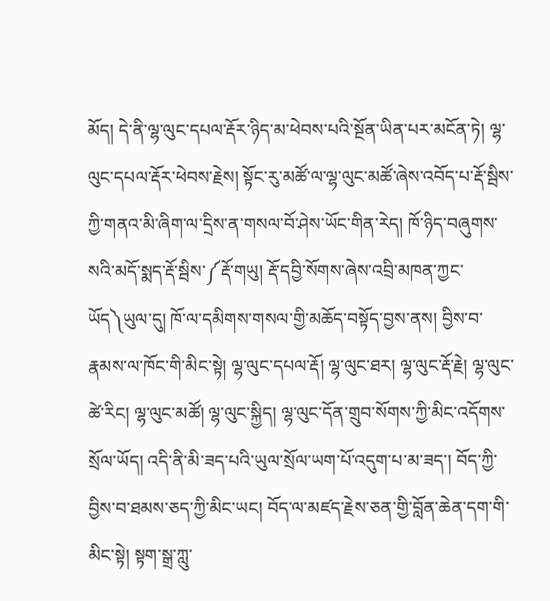མོད། དེ་ནི་ལྷ་ལུང་དཔལ་རྡོར་ཉིད་མ་ཕེབས་པའི་སྔོན་ཡིན་པར་མངོན་ཏེ། ལྷ་ལུང་དཔལ་རྡོར་ཕེབས་རྗེས། སྟོང་རུ་མཚོ་ལ་ལྷ་ལུང་མཚོ་ཞེས་འབོད་པ་རྡོ་སྦིས་ཀྱི་གནའ་མི་ཞིག་ལ་དྲིས་ན་གསལ་བོ་ཤེས་ཡོང་གིན་རེད། ཁོ་ཉིད་བཞུགས་སའི་མདོ་སྨད་རྡོ་སྦིས་༼རྡོ་གཡུ། རྡོ་དབྱི་སོགས་ཞེས་འབྲི་མཁན་ཀྱང་ཡོད༽ཡུལ་དུ། ཁོ་ལ་དམིགས་གསལ་གྱི་མཆོད་བསྟོད་བྱས་ནས། བྱིས་བ་རྣམས་ལ་ཁོང་གི་མིང་སྟེ། ལྷ་ལུང་དཔལ་རྡོ། ལྷ་ལུང་ཐར། ལྷ་ལུང་རྡོ་རྗེ། ལྷ་ལུང་ཚེ་རིང། ལྷ་ལུང་མཚོ། ལྷ་ལུང་སྐྱིད། ལྷ་ལུང་དོན་གྲུབ་སོགས་ཀྱི་མིང་འདོགས་སྲོལ་ཡོད། འདི་ནི་མི་ཟད་པའི་ཡུལ་སྲོལ་ཡག་པོ་འདུག་པ་མ་ཟད་། བོད་ཀྱི་བྱིས་བ་ཐམས་ཅད་ཀྱི་མིང་ཡང། བོད་ལ་མཛད་རྗེས་ཅན་གྱི་བློན་ཆེན་དག་གི་མིང་སྟེ། སྟག་སྒྲ་ཀླུ་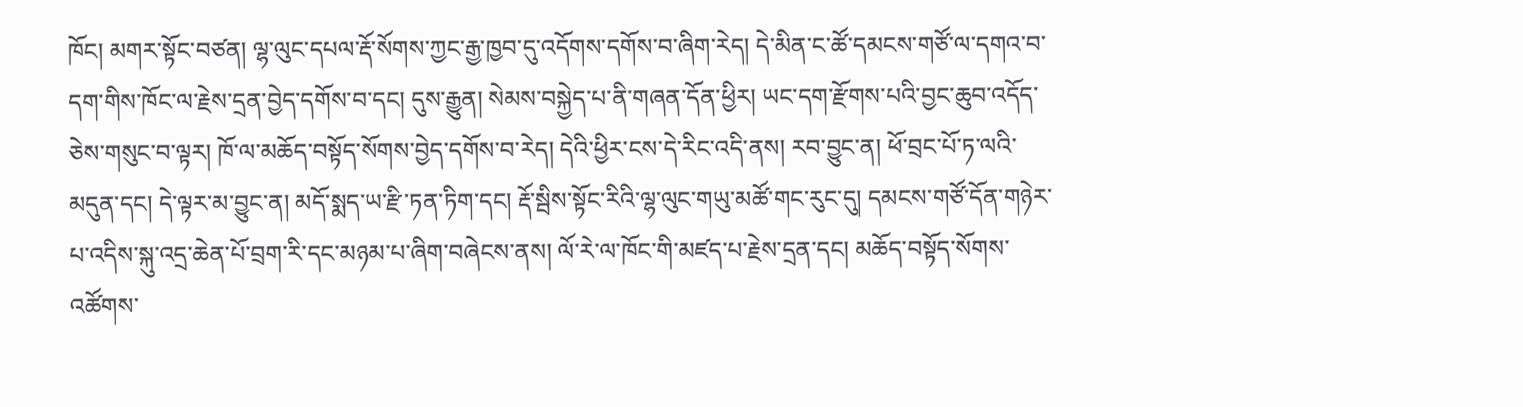ཁོང། མགར་སྟོང་བཙན། ལྷ་ལུང་དཔལ་རྡོ་སོགས་ཀྱང་རྒྱ་ཁྱབ་དུ་འདོགས་དགོས་བ་ཞིག་རེད། དེ་མིན་ང་ཚོ་དམངས་གཙོ་ལ་དགའ་བ་དག་གིས་ཁོང་ལ་རྗེས་དྲན་བྱེད་དགོས་བ་དང། དུས་རྒྱུན། སེམས་བསྐྱེད་པ་ནི་གཞན་དོན་ཕྱིར། ཡང་དག་རྫོགས་པའི་བྱང་ཆུབ་འདོད་ཅེས་གསུང་བ་ལྟར། ཁོ་ལ་མཆོད་བསྟོད་སོགས་བྱེད་དགོས་བ་རེད། དེའི་ཕྱིར་ངས་དེ་རིང་འདི་ནས། རབ་བྱུང་ན། ཕོ་བྲང་པོ་ཏ་ལའི་མདུན་དང། དེ་ལྟར་མ་བྱུང་ན། མདོ་སྨད་ཡ་རྫི་ཏན་ཏིག་དང། རྡོ་སྦིས་སྟོང་རིའི་ལྷ་ལུང་གཡུ་མཚོ་གང་རུང་དུ། དམངས་གཙོ་དོན་གཉེར་པ་འདིས་སྐུ་འདྲ་ཆེན་པོ་བྲག་རི་དང་མཉམ་པ་ཞིག་བཞེངས་ནས། ལོ་རེ་ལ་ཁོང་གི་མཛད་པ་རྗེས་དྲན་དང། མཆོད་བསྟོད་སོགས་འཚོགས་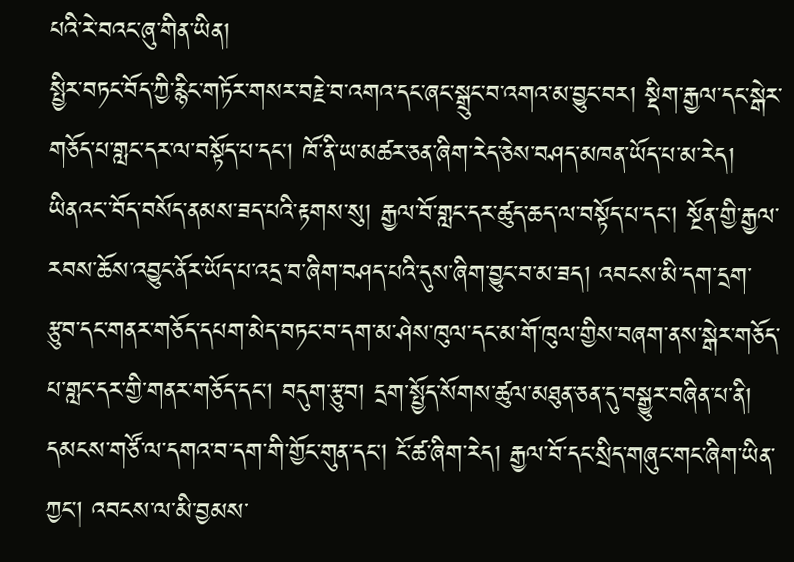པའི་རེ་བའང་ཞུ་གིན་ཡིན།
སྤྱིར་བཏང་བོད་ཀྱི་རྙིང་གཏོར་གསར་བརྗེ་བ་འགའ་དང་ཞང་སྒྲུང་བ་འགའ་མ་བྱུང་བར། སྡིག་རྒྱལ་དང་སྒེར་གཅོད་པ་གླང་དར་ལ་བསྟོད་པ་དང། ཁོ་ནི་ཡ་མཚར་ཅན་ཞིག་རེད་ཅེས་བཤད་མཁན་ཡོད་པ་མ་རེད། ཡིནའང་་བོད་བསོད་ནམས་ཟད་པའི་རྟགས་སུ། རྒྱལ་བོ་གླང་དར་ཚུད་ཆད་ལ་བསྟོད་པ་དང། སྔོན་གྱི་རྒྱལ་རབས་ཆོས་འབྱུང་ནོར་ཡོད་པ་འདྲ་བ་ཞིག་བཤད་པའི་དུས་ཞིག་བྱུང་བ་མ་ཟད། འབངས་མི་དག་དྲག་རྩུབ་དང་གནར་གཅོད་དཔག་མེད་བཏང་བ་དག་མ་ཤེས་ཁུལ་དང་མ་གོ་ཁུལ་གྱིས་བཞག་ནས་སྒེར་གཅོད་པ་གླང་དར་གྱི་གནར་གཅོད་དང། བདུག་རྩུབ། དྲག་སྤྱོད་སོགས་ཚུལ་མཐུན་ཅན་དུ་བསྒྱུར་བཞིན་པ་ནི། དམངས་གཙོ་ལ་དགའ་བ་དག་གི་གྱོང་གུན་དང། ངོ་ཚ་ཞིག་རེད། རྒྱལ་བོ་དང་སྲིད་གཞུང་གང་ཞིག་ཡིན་ཀྱང། འབངས་ལ་མི་བྱམས་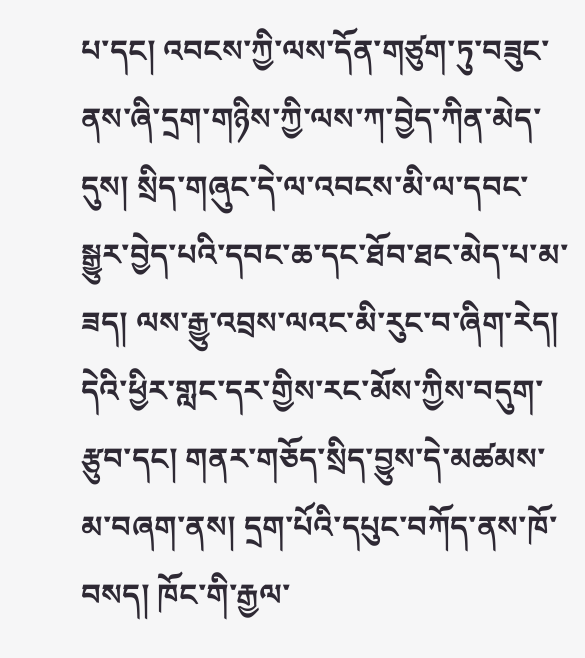པ་དང། འབངས་ཀྱི་ལས་དོན་གཙུག་ཏུ་བཟུང་ནས་ཞི་དྲག་གཉིས་ཀྱི་ལས་ཀ་བྱེད་ཀིན་མེད་དུས། སྲིད་གཞུང་དེ་ལ་འབངས་མི་ལ་དབང་སྒྱུར་བྱེད་པའི་དབང་ཆ་དང་ཐོབ་ཐང་མེད་པ་མ་ཟད། ལས་རྒྱུ་འབྲས་ལའང་མི་རུང་བ་ཞིག་རེད། དེའི་ཕྱིར་གླང་དར་གྱིས་རང་མོས་ཀྱིས་བདུག་རྩུབ་དང། གནར་གཅོད་སྲིད་བྱུས་དེ་མཚམས་མ་བཞག་ནས། དྲག་པོའི་དཔུང་བཀོད་ནས་ཁོ་བསད། ཁོང་གི་རྒྱལ་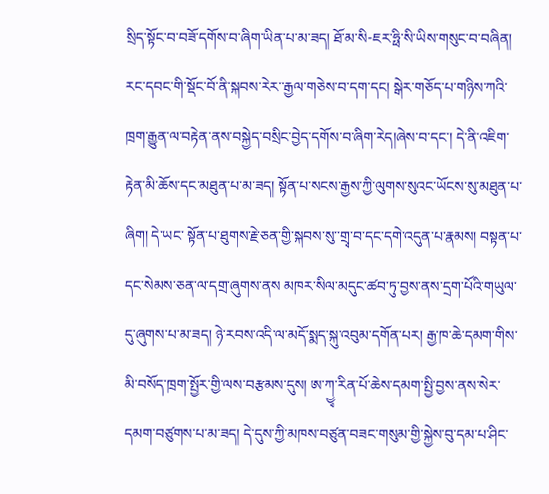སྲིད་སྟོང་བ་བཟོ་དགོས་བ་ཞིག་ཡིན་པ་མ་ཟད། ཐོ་མ་སི-ཇར་ཧྥི་སི་ཡིས་གསུང་བ་བཞིན། རང་དབང་གི་སྡོང་བོ་ནི་སྐབས་རེར་་རྒྱལ་གཅེས་བ་དག་དང། སྒེར་གཅོད་པ་གཉིས་ཀའི་ཁྲག་རྒྱུན་ལ་བརྟེན་ནས་བསྐྱེད་བསྲིང་བྱེད་དགོས་བ་ཞིག་རེད།ཞེས་བ་དང་། དེ་ནི་འཇིག་རྟེན་མི་ཆོས་དང་མཐུན་པ་མ་ཟད། སྟོན་པ་སངས་རྒྱས་ཀྱི་ལུགས་སུའང་ཡོངས་སུ་མཐུན་པ་ཞིག། དེ་ཡང་ སྟོན་པ་ཐུགས་རྗེ་ཅན་གྱི་སྐབས་སུ་་གྲྭ་བ་དང་དགེ་འདུན་པ་རྣམས། བསྟན་པ་དང་སེམས་ཅན་ལ་དགྲ་ཞུགས་ནས མཁར་སིལ་མདུང་ཚབ་ཏུ་བྱས་ནས་དྲག་པོའི་གཡུལ་དུ་ཞུགས་པ་མ་ཟད། ཉེ་རབས་འདི་ལ་མདོ་སྨད་སྐུ་འབུམ་དགོན་པར། རྒྱ་ཁ་ཆེ་དམག་གིས་མི་བསོད་ཁྲག་སྤྱོར་གྱི་ལས་བརྩམས་དུས། ཨ་ཀྱྭ་རིན་པོ་ཆེས་དམག་སྤྱི་བྱས་ནས་སེར་དམག་བཙུགས་པ་མ་ཟད། དེ་དུས་ཀྱི་མཁས་བཙུན་བཟང་གསུམ་གྱི་སྐྱེས་བུ་དམ་པ་ཤིང་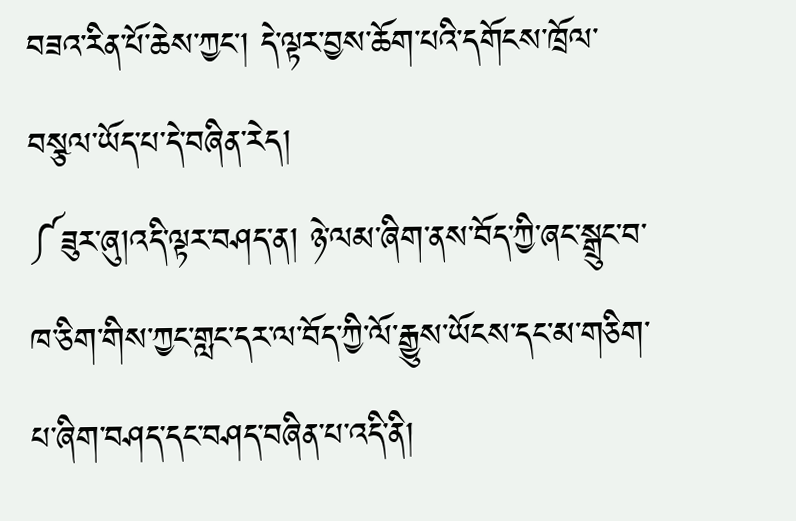བཟའ་རིན་པོ་ཆེས་ཀྱང། དེ་ལྟར་བྱས་ཆོག་པའི་དགོངས་ཁྲོལ་བསྩལ་ཡོད་པ་དེ་བཞིན་རེད།
༼ཟུར་ཞུ།འདི་ལྟར་བཤད་ན། ཉེ་ལམ་ཞིག་ནས་བོད་ཀྱི་ཞང་སྒྲུང་བ་ཁ་ཅིག་གིས་ཀྱང་གླང་དར་ལ་བོད་ཀྱི་ལོ་རྒྱུས་ཡོངས་དང་མ་གཅིག་པ་ཞིག་བཤད་དང་བཤད་བཞིན་པ་འདི་ནི།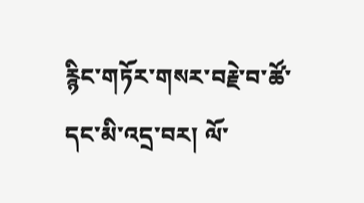རྙིང་གཏོར་གསར་བརྗེ་བ་ཚོ་དང་མི་འདྲ་བར། ལོ་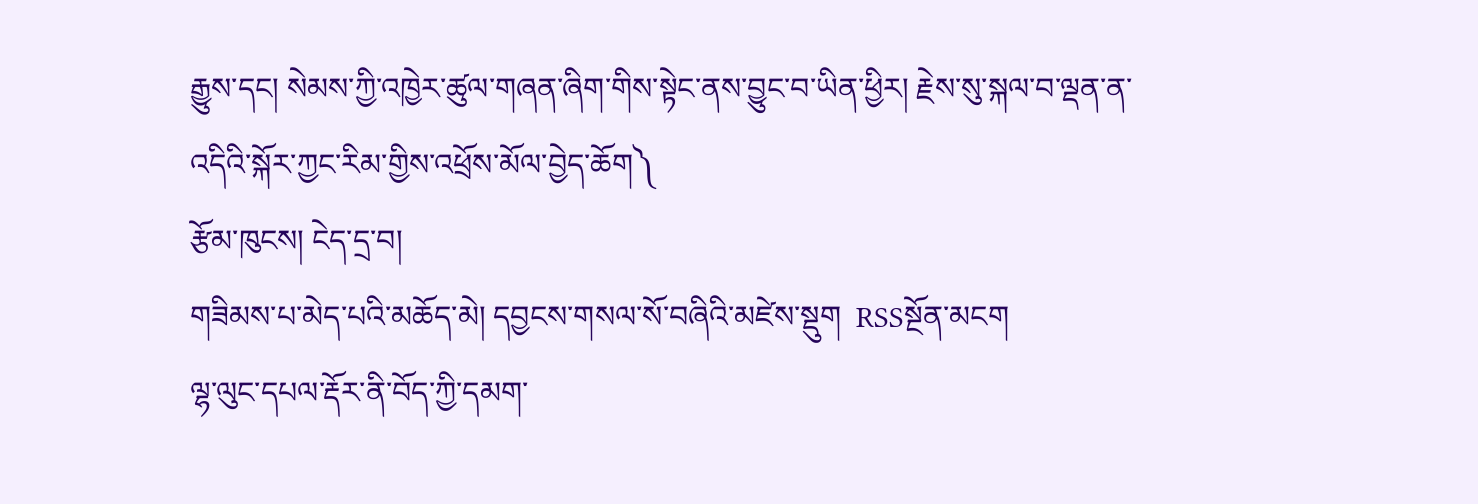རྒྱུས་དང། སེམས་ཀྱི་འཁྱེར་ཚུལ་གཞན་ཞིག་གིས་སྟེང་ནས་བྱུང་བ་ཡིན་ཕྱིར། རྗེས་སུ་སྐལ་བ་ལྡན་ན་འདིའི་སྐོར་ཀྱང་རིམ་གྱིས་འཕྲོས་མོལ་བྱེད་ཆོག༽
རྩོམ་ཁུངས། ངེད་དྲ་བ།
གཟིམས་པ་མེད་པའི་མཆོད་མེ། དབྱངས་གསལ་སོ་བཞིའི་མཛེས་སྡུག  RSSསྔོན་མངག
ལྷ་ལུང་དཔལ་རྡོར་ནི་བོད་ཀྱི་དམག་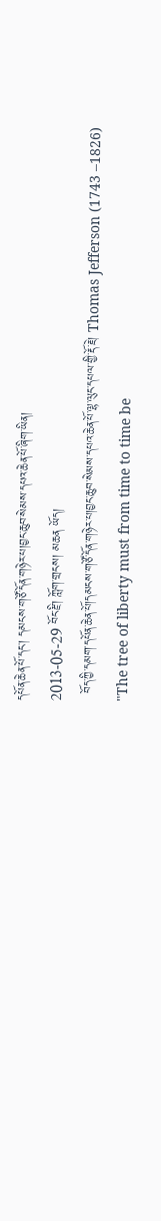དཔོན་ཆེན་པོ་དང་། དམངས་གཙོ་དོན་གཉེར་པ།བྱང་ཆུབ་སེམས་དཔའ་ཆེན་པོ་ཞིག་ཡིན།
2013-05-29 བོང་རྫི། ཀློག་གྲངས། མཆན ཡོད།
  བོད་ཀྱི་དམག་དཔོན་ཆེན་པོ།དམངས་གཙོ་དོན་གཉེར་པ།བྱང་ཆུབ་སེམས་དཔའ་ཆེན་པོ་ལྷ་ལུང་དཔལ་གྱི་རྡོ་རྗེ། Thomas Jefferson (1743 –1826) "The tree of liberty must from time to time be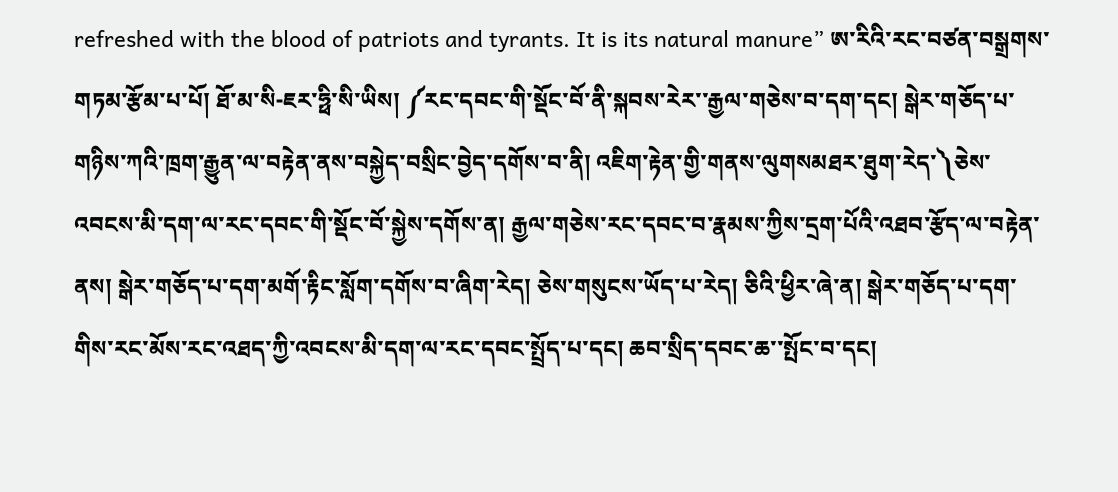refreshed with the blood of patriots and tyrants. It is its natural manure” ཨ་རིའི་རང་བཙན་བསྒྲགས་གཏམ་རྩོམ་པ་པོ། ཐོ་མ་སི-ཇར་ཧྥི་སི་ཡིས། ༼རང་དབང་གི་སྡོང་བོ་ནི་སྐབས་རེར་་རྒྱལ་གཅེས་བ་དག་དང། སྒེར་གཅོད་པ་གཉིས་ཀའི་ཁྲག་རྒྱུན་ལ་བརྟེན་ནས་བསྐྱེད་བསྲིང་བྱེད་དགོས་བ་ནི། འཇིག་རྟེན་གྱི་གནས་ལུགསམཐར་ཐུག་རེད་༽ཅེས་འབངས་མི་དག་ལ་རང་དབང་གི་སྡོང་བོ་སྐྱེས་དགོས་ན། རྒྱལ་གཅེས་རང་དབང་བ་རྣམས་ཀྱིས་དྲག་པོའི་འཐབ་རྩོད་ལ་བརྟེན་ནས། སྒེར་གཅོད་པ་དག་མགོ་རྟིང་སློག་དགོས་བ་ཞིག་རེད། ཅེས་གསུངས་ཡོད་པ་རེད། ཅིའི་ཕྱིར་ཞེ་ན། སྒེར་གཅོད་པ་དག་གིས་རང་མོས་རང་འཐད་ཀྱི་འབངས་མི་དག་ལ་རང་དབང་སྤྲོད་པ་དང། ཆབ་སྲིད་དབང་ཆ་་སྤོང་བ་དང།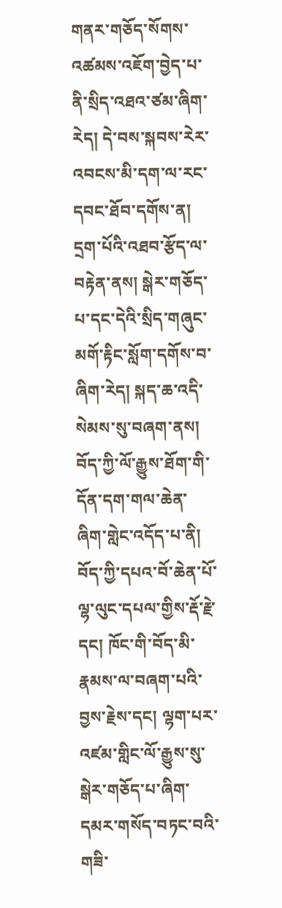གནར་གཅོད་སོགས་འཚམས་འཇོག་བྱེད་པ་ནི་སྲིད་འཐའ་ཙམ་ཞིག་རེད། དེ་བས་སྐབས་རེར་འབངས་མི་དག་ལ་རང་དབང་ཐོབ་དགོས་ན། དྲག་པོའི་འཐབ་རྩོད་ལ་བརྟེན་ནས། སྒེར་གཅོད་པ་དང་དེའི་སྲིད་གཞུང་མགོ་རྟིང་སློག་དགོས་བ་ཞིག་རེད། སྐད་ཆ་འདི་སེམས་སུ་བཞག་ནས། བོད་ཀྱི་ལོ་རྒྱུས་ཐོག་གི་དོན་དག་གལ་ཆེན་ཞིག་གླེང་འདོད་པ་ནི། བོད་ཀྱི་དཔའ་བོ་ཆེན་པོ་ལྷ་ལུང་དཔལ་གྱིས་རྡོ་རྗེ་དང། ཁོང་གི་བོད་མི་རྣམས་ལ་བཞག་པའི་བྱས་རྗེས་དང། ལྷག་པར་འཛམ་གླིང་ལོ་རྒྱུས་སུ་སྒེར་གཅོད་པ་ཞིག་དམར་གསོད་བཏང་བའི་གཟི་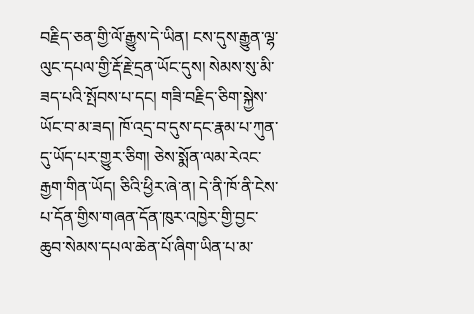བརྗིད་ཅན་གྱི་ལོ་རྒྱུས་དེ་ཡིན། ངས་དུས་རྒྱུན་ལྷ་ལུང་དཔལ་གྱི་རྡོ་རྗེ་དྲན་ཡོང་དུས། སེམས་སུ་མི་ཟད་པའི་སྤོབས་པ་དང། གཟི་བརྗིད་ཅིག་སྐྱེས་ཡོང་བ་མ་ཟད། ཁོ་འདྲ་བ་དུས་དང་རྣམ་པ་ཀུན་དུ་ཡོད་པར་གྱུར་ཅིག། ཅེས་སྨོན་ལམ་རེའང་རྒྱག་གིན་ཡོད། ཅིའི་ཕྱིར་ཞེ་ན། དེ་ནི་ཁོ་ནི་ངེས་པ་དོན་གྱིས་གཞན་དོན་ཁུར་འཁྱེར་གྱི་བྱང་ཆུབ་སེམས་དཔལ་ཆེན་པོ་ཞིག་ཡིན་པ་མ་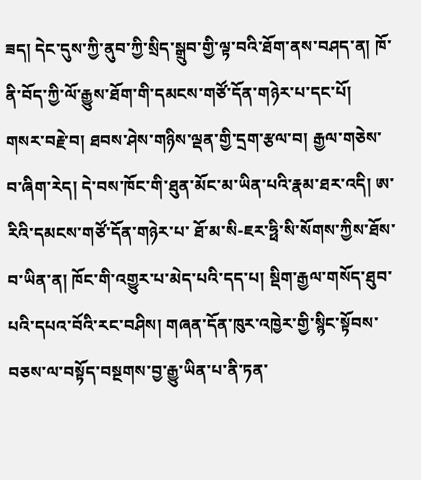ཟད། དེང་དུས་ཀྱི་ནུབ་ཀྱི་སྲིད་སྒྲུབ་གྱི་ལྟ་བའི་ཐོག་ནས་བཤད་ན། ཁོ་ནི་བོད་ཀྱི་ལོ་རྒྱུས་ཐོག་གི་དམངས་གཙོ་དོན་གཉེར་པ་དང་པོ། གསར་བརྗེ་བ། ཐབས་ཤེས་གཉིས་ལྡན་གྱི་དྲག་རྩལ་བ། རྒྱལ་གཅེས་བ་ཞིག་རེད། དེ་བས་ཁོང་གི་ཐུན་མོང་མ་ཡིན་པའི་རྣམ་ཐར་འདི། ཨ་རིའི་དམངས་གཙོ་དོན་གཉེར་པ་ ཐོ་མ་སི-ཇར་ཧྥི་སི་སོགས་ཀྱིས་ཐོས་བ་ཡིན་ན། ཁོང་གི་འགྱུར་པ་མེད་པའི་དད་པ། སྡིག་རྒྱལ་གསོད་ཐུབ་པའི་དཔའ་བོའི་རང་བཤིས། གཞན་དོན་ཁུར་འཁྱེར་གྱི་སྙིང་སྟོབས་བཅས་ལ་བསྟོད་བསྔགས་བྱ་རྒྱུ་ཡིན་པ་ནི་ཏན་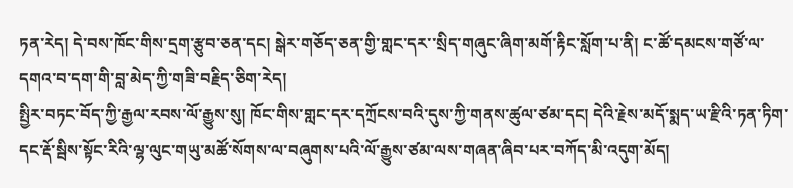ཏན་རེད། དེ་བས་ཁོང་གིས་དྲག་རྩུབ་ཅན་དང། སྒེར་གཅོད་ཅན་གྱི་གླང་དར་་སྲིད་གཞུང་ཞིག་མགོ་རྟིང་སློག་པ་ནི། ང་ཚོ་དམངས་གཙོ་ལ་དགའ་བ་དག་གི་བླ་མེད་ཀྱི་གཟི་བརྗིད་ཅིག་རེད།
སྤྱིར་བཏང་བོད་ཀྱི་རྒྱལ་རབས་ལོ་རྒྱུས་སུ། ཁོང་གིས་གླང་དར་དཀྲོངས་བའི་དུས་ཀྱི་གནས་ཚུལ་ཙམ་དང། དེའི་རྗེས་མདོ་སྨད་ཡ་རྫིའི་ཏན་ཏིག་དང་རྡོ་སྦིས་སྟོང་རིའི་ལྷ་ལུང་གཡུ་མཚོ་སོགས་ལ་བཞུགས་པའི་ལོ་རྒྱུས་ཙམ་ལས་གཞན་ཞིབ་པར་བཀོད་མི་འདུག་མོད།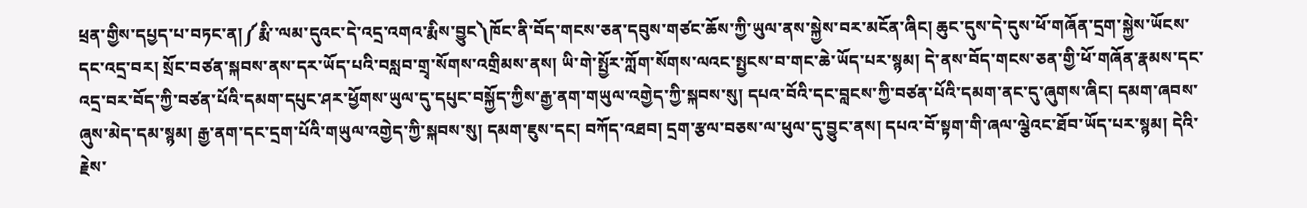ཕྲན་གྱིས་དཔྱད་པ་བཏང་ན།༼རྨི་་ལམ་དུའང་དེ་འདྲ་འགའ་རྨིས་བྱུང༽ཁོང་ནི་བོད་གངས་ཅན་དབུས་གཙང་ཆོས་ཀྱི་ཡུལ་ནས་སྐྱེས་བར་མངོན་ཞིང། ཆུང་དུས་དེ་དུས་ཕོ་གཞོན་དྲག་སྐྱེས་ཡོངས་དང་འདྲ་བར། སྲོང་བཙན་སྐབས་ནས་དར་ཡོད་པའི་བསླབ་གྲྭ་སོགས་འགྲིམས་ནས། ཡི་གེ་སྤྱོར་ཀློག་སོགས་ལའང་སྤྱངས་བ་གང་ཆེ་ཡོད་པར་སྙམ། དེ་ནས་བོད་གངས་ཅན་གྱི་ཕོ་གཞོན་རྣམས་དང་འདྲ་བར་བོད་ཀྱི་བཙན་པོའི་དམག་དཔུང་ཤར་ཕྱོགས་ཡུལ་དུ་དཔུང་བསྐྱོད་ཀྱིས་རྒྱ་ནག་གཡུལ་འགྱེད་ཀྱི་སྐབས་སུ། དཔའ་བོའི་དང་བླངས་ཀྱི་བཙན་པོའི་དམག་ནང་དུ་ཞུགས་ཞིང། དམག་ཞབས་ཞུས་མེད་དམ་སྙམ། རྒྱ་ནག་དང་དྲག་པོའི་གཡུལ་འགྱེད་ཀྱི་སྐབས་སུ། དམག་ཇུས་དང། བཀོད་འཐབ། དྲག་རྩལ་བཅས་ལ་ཕུལ་དུ་བྱུང་ནས། དཔའ་བོ་སྟག་གི་ཞལ་ལྕེའང་ཐོབ་ཡོད་པར་སྙམ། དེའི་རྗེས་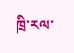ཁྲི་རལ་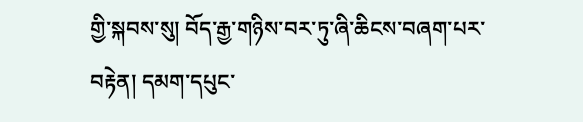གྱི་སྐབས་སུ། བོད་རྒྱ་གཉིས་བར་ཏུ་ཞི་ཆིངས་བཞག་པར་བརྟེན། དམག་དཔུང་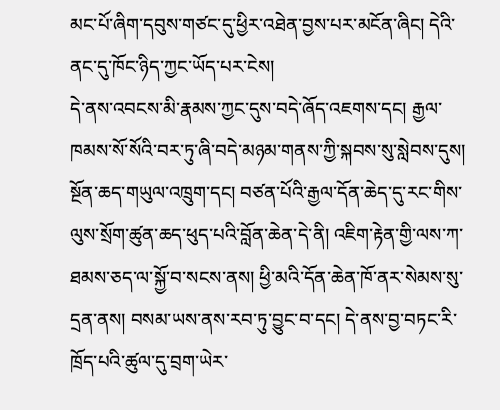མང་པོ་ཞིག་དབུས་གཙང་དུ་ཕྱིར་འཐེན་བྱས་པར་མངོན་ཞིང། དེའི་ནང་དུ་ཁོང་ཉིད་ཀྱང་ཡོད་པར་ངེས།
དེ་ནས་འབངས་མི་རྣམས་ཀྱང་དུས་བདེ་ཞོད་འཇགས་དང། རྒྱལ་ཁམས་སོ་སོའི་བར་ཏུ་ཞི་བདེ་མཉམ་གནས་ཀྱི་སྐབས་སུ་སླེབས་དུས། སྔོན་ཆད་གཡུལ་འཁྲུག་དང། བཙན་པོའི་རྒྱལ་དོན་ཆེད་དུ་རང་གིས་ལུས་སྲོག་ཚུན་ཆད་ཕུད་པའི་བློན་ཆེན་དེ་ནི། འཇིག་རྟེན་གྱི་ལས་ཀ་ཐམས་ཅད་ལ་སྐྱོ་བ་སངས་ནས། ཕྱི་མའི་དོན་ཆེན་ཁོ་ནར་སེམས་སུ་དྲན་ནས། བསམ་ཡས་ནས་རབ་ཏུ་བྱུང་བ་དང། དེ་ནས་བྱ་བཏང་རི་ཁྲོད་པའི་ཚུལ་དུ་བྲག་ཡེར་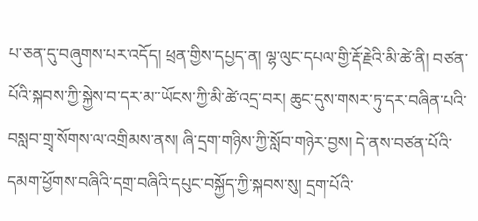པ་ཅན་དུ་བཞུགས་པར་འདོད། ཕྲན་གྱིས་དཔྱད་ན། ལྷ་ལུང་དཔལ་གྱི་རྡོ་རྗེའི་མི་ཚེ་ནི། བཙན་པོའི་སྐབས་ཀྱི་སྐྱེས་བ་དར་མ་་ཡོངས་ཀྱི་མི་ཚེ་འདྲ་བར། ཆུང་དུས་གསར་ཏུ་དར་བཞིན་པའི་བསླབ་གྲྭ་སོགས་ལ་འགྲིམས་ནས། ཞི་དྲག་གཉིས་ཀྱི་སློབ་གཉེར་བྱས། དེ་ནས་བཙན་པོའི་དམག་ཕྱོགས་བཞིའི་དགྲ་བཞིའི་དཔུང་བསྐྱོད་ཀྱི་སྐབས་སུ། དྲག་པོའི་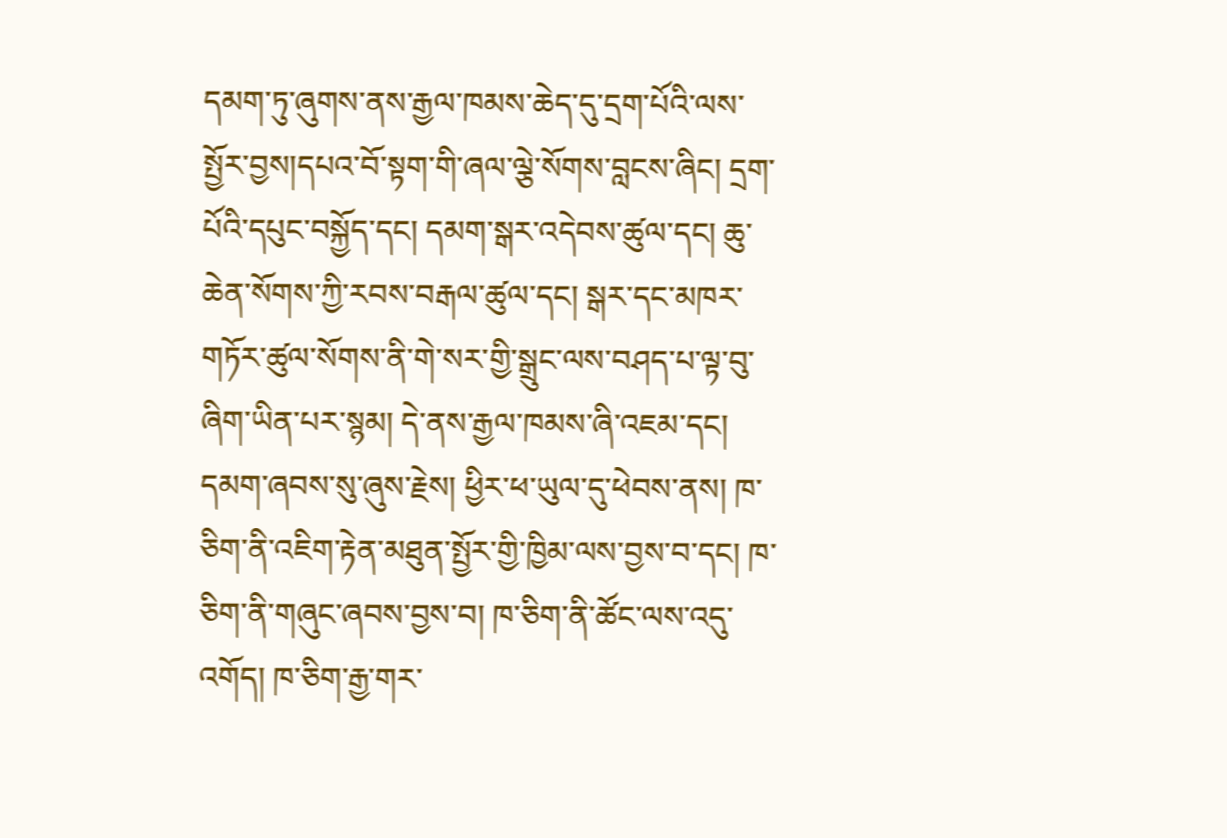དམག་ཏུ་ཞུགས་ནས་རྒྱལ་ཁམས་ཆེད་དུ་དྲག་པོའི་ལས་སྤྱོར་བྱས།དཔའ་བོ་སྟག་གི་ཞལ་ལྕེ་སོགས་བླངས་ཞིང། དྲག་པོའི་དཔུང་བསྐྱོད་དང། དམག་སྒར་འདེབས་ཚུལ་དང། ཆུ་ཆེན་སོགས་ཀྱི་རབས་བརྒལ་ཚུལ་དང། སྒར་དང་མཁར་གཏོར་ཚུལ་སོགས་ནི་གེ་སར་གྱི་སྒྲུང་ལས་བཤད་པ་ལྟ་བུ་ཞིག་ཡིན་པར་སྙམ། དེ་ནས་རྒྱལ་ཁམས་ཞི་འཇམ་དང། དམག་ཞབས་སུ་ཞུས་རྗེས། ཕྱིར་ཕ་ཡུལ་དུ་ཕེབས་ནས། ཁ་ཅིག་ནི་འཇིག་རྟེན་མཐུན་སྤྱོར་གྱི་ཁྱིམ་ལས་བྱས་བ་དང། ཁ་ཅིག་ནི་གཞུང་ཞབས་བྱས་བ། ཁ་ཅིག་ནི་ཚོང་ལས་འདུ་འགོད། ཁ་ཅིག་རྒྱ་གར་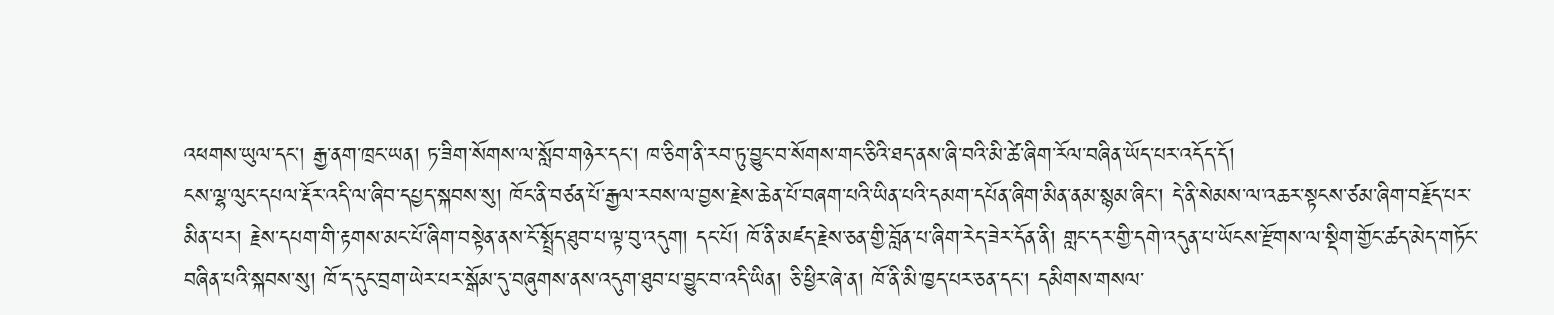འཕགས་ཡུལ་དང། རྒྱ་ནག་ཁྲང་ཡན། ཏ་ཟིག་སོགས་ལ་སློབ་གཉེར་དང། ཁ་ཅིག་ནི་རབ་ཏུ་བྱུང་བ་སོགས་གང་ཅིའི་ཐད་ནས་ཞི་བའི་མི་ཚེ་ཞིག་རོལ་བཞིན་ཡོད་པར་འདོད་དོ།
ངས་ལྷ་ལུང་དཔལ་རྡོར་འདི་ལ་ཞིབ་དཔྱད་སྐབས་སུ། ཁོང་ནི་བཙན་པོ་རྒྱལ་རབས་ལ་བྱས་རྗེས་ཆེན་པོ་བཞག་པའི་ཡིན་པའི་དམག་དཔོན་ཞིག་མིན་ནམ་སྙམ་ཞིང། དེ་ནི་སེམས་ལ་འཆར་སྟངས་ཙམ་ཞིག་བརྗོད་པར་མིན་པར། རྗེས་དཔག་གི་རྟགས་མང་པོ་ཞིག་བསྟེན་ནས་ངོ་སྤྲོད་ཐུབ་པ་ལྟ་བུ་འདུག། དང་པོ། ཁོ་ནི་མཛད་རྗེས་ཅན་གྱི་བློན་པ་ཞིག་རེད་ཟེར་དོན་ནི། གླང་དར་གྱི་དགེ་འདུན་པ་ཡོངས་རྫོགས་ལ་སྡིག་གྱོང་ཚད་མེད་གཏོང་བཞིན་པའི་སྐབས་སུ། ཁོ་ད་དུང་བྲག་ཡེར་པར་སྒོམ་དུ་བཞུགས་ནས་འདུག་ཐུབ་པ་བྱུང་བ་འདི་ཡིན། ཅི་ཕྱིར་ཞེ་ན། ཁོ་ནི་མི་ཁྱད་པར་ཅན་དང། དམིགས་གསལ་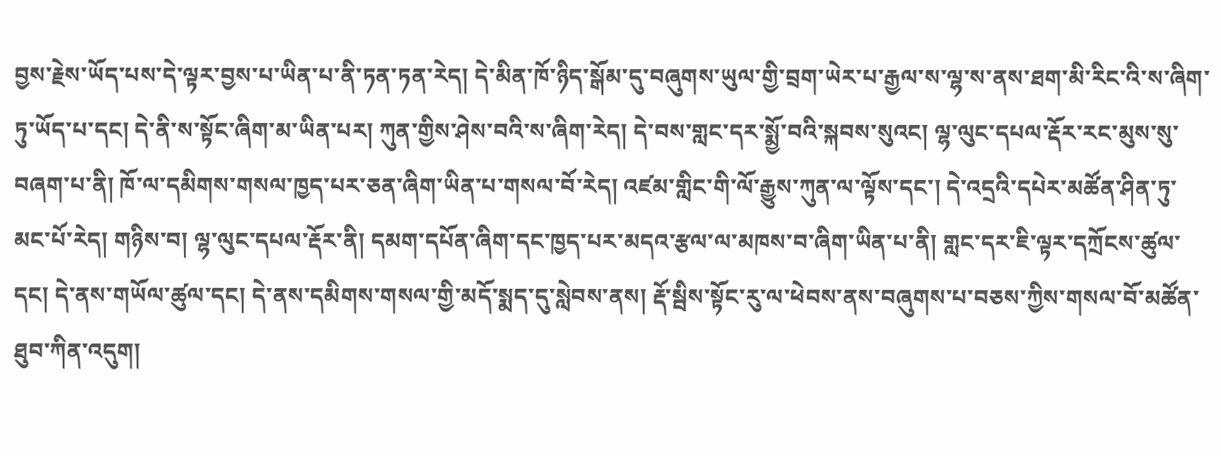བྱས་རྗེས་ཡོད་པས་དེ་ལྟར་བྱས་པ་ཡིན་པ་ནི་ཏན་ཏན་རེད། དེ་མིན་ཁོ་ཉིད་སྒོམ་དུ་བཞུགས་ཡུལ་གྱི་བྲག་ཡེར་པ་རྒྱལ་ས་ལྷ་ས་ནས་ཐག་མི་རིང་འི་ས་ཞིག་ཏུ་ཡོད་པ་དང། དེ་ནི་ས་སྟོང་ཞིག་མ་ཡིན་པར། ཀུན་གྱིས་ཤེས་བའི་ས་ཞིག་རེད། དེ་བས་གླང་དར་སྨྱོ་བའི་སྐབས་སུའང། ལྷ་ལུང་དཔལ་རྡོར་རང་མུས་སུ་བཞག་པ་ནི། ཁོ་ལ་དམིགས་གསལ་ཁྱད་པར་ཅན་ཞིག་ཡིན་པ་གསལ་བོ་རེད། འཛམ་གླིང་གི་ལོ་རྒྱུས་ཀུན་ལ་ལྟོས་དང་། དེ་འདྲའི་དཔེར་མཚོན་ཤིན་ཏུ་མང་པོ་རེད། གཉིས་བ། ལྷ་ལུང་དཔལ་རྡོར་ནི། དམག་དཔོན་ཞིག་དང་ཁྱད་པར་མདའ་རྩལ་ལ་མཁས་བ་ཞིག་ཡིན་པ་ནི། གླང་དར་ཇི་ལྟར་དཀྲོངས་ཚུལ་དང། དེ་ནས་གཡོལ་ཚུལ་དང། དེ་ནས་དམིགས་གསལ་གྱི་མདོ་སྨད་དུ་སླེབས་ནས། རྡོ་སྦིས་སྟོང་རུ་ལ་ཕེབས་ནས་བཞུགས་པ་བཅས་ཀྱིས་གསལ་བོ་མཚོན་ཐུབ་ཀིན་འདུག།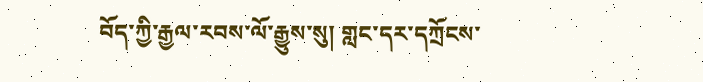བོད་ཀྱི་རྒྱལ་རབས་ལོ་རྒྱུས་སུ། གླང་དར་དཀྲོངས་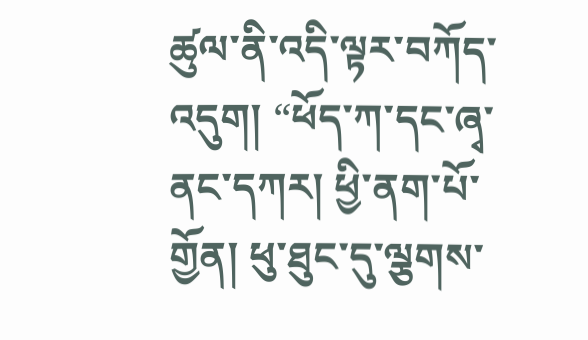ཚུལ་ནི་འདི་ལྟར་བཀོད་འདུག། “ཕོད་ཀ་དང་ཞྭ་ནང་དཀར། ཕྱི་ནག་པོ་གྱོན། ཕུ་ཐུང་དུ་ལྕགས་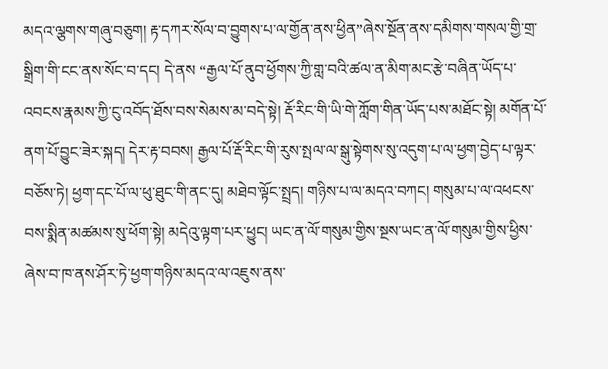མདའ་ལྕགས་གཞུ་བཅུག། རྟ་དཀར་སོལ་བ་བྱུགས་པ་ལ་གྱོན་ནས་ཕྱིན”ཞེས་སྔོན་ནས་དམིགས་གསལ་གྱི་གྲ་སྒྲིག་གི་ངང་ནས་སོང་བ་དང། དེ་ནས “རྒྱལ་པོ་ནུབ་ཕྱོགས་ཀྱི་གླ་བའི་ཚལ་ན་མིག་མང་རྩེ་བཞིན་ཡོད་པ་འབངས་རྣམས་ཀྱི་ངུ་འབོད་ཐོས་བས་སེམས་མ་བདེ་སྟེ། རྡོ་རིང་གི་ཡི་གེ་ཀློག་གིན་ཡོད་པས་མཐོང་སྟེ། མགོན་པོ་ནག་པོ་བྱུང་ཟེར་སྐད། དེར་རྟ་བབས། རྒྱལ་པོ་རྡོ་རིང་གི་རུས་སྤལ་ལ་སྒུ་སྟེགས་སུ་འདུག་པ་ལ་ཕྱག་བྱེད་པ་ལྟར་བཅོས་ཏེ། ཕྱག་དང་པོ་ལ་ཕུ་ཐུང་གི་ནང་དུ། མཐེབ་ལྟོང་སྤྲད། གཉིས་པ་ལ་མདའ་བཀང། གསུམ་པ་ལ་འཕངས་བས་སྨིན་མཚམས་སུ་ཕོག་སྟེ། མདེའུ་ལྟག་པར་ཕྱུང། ཡང་ན་ལོ་གསུམ་གྱིས་སྔས་ཡང་ན་ལོ་གསུམ་གྱིས་ཕྱིས་ཞེས་བ་ཁ་ནས་ཤོར་ཏེ་ཕྱག་གཉིས་མདའ་ལ་འཇུས་ནས་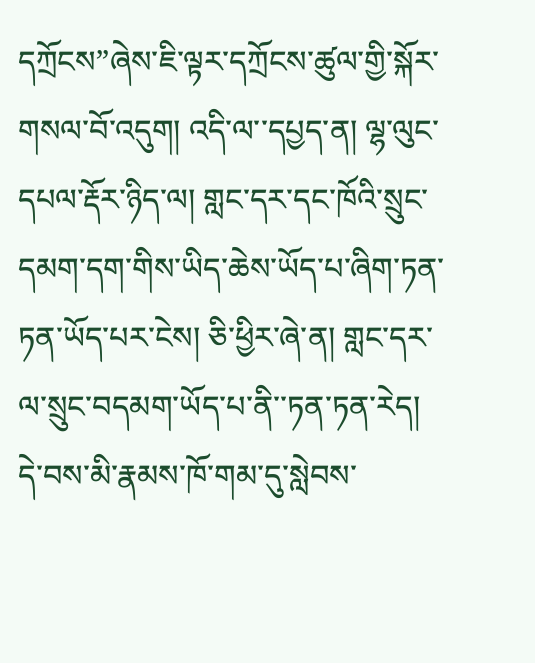དཀྲོངས”ཞེས་ཇི་ལྟར་དཀྲོངས་ཚུལ་གྱི་སྐོར་གསལ་བོ་འདུག། འདི་ལ་་དཔྱད་ན། ལྷ་ལུང་དཔལ་རྡོར་ཉིད་ལ། གླང་དར་དང་ཁོའི་སྲུང་དམག་དག་གིས་ཡིད་ཆེས་ཡོད་པ་ཞིག་ཏན་ཏན་ཡོད་པར་ངེས། ཅི་ཕྱིར་ཞེ་ན། གླང་དར་ལ་སྲུང་བདམག་ཡོད་པ་ནི་་ཏན་ཏན་རེད། དེ་བས་མི་རྣམས་ཁོ་གམ་དུ་སླེབས་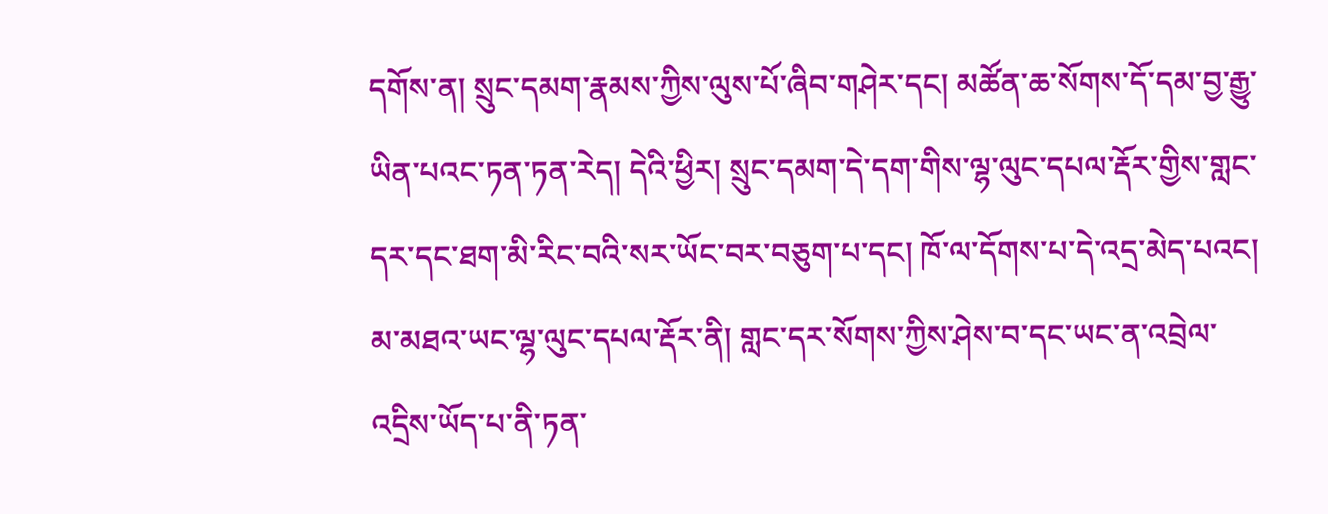དགོས་ན། སྲུང་དམག་རྣམས་ཀྱིས་ལུས་པོ་ཞིབ་གཤེར་དང། མཚོན་ཆ་སོགས་དོ་དམ་བྱ་རྒྱུ་ཡིན་པའང་ཏན་ཏན་རེད། དེའི་ཕྱིར། སྲུང་དམག་དེ་དག་གིས་ལྷ་ལུང་དཔལ་རྡོར་གྱིས་གླང་དར་དང་ཐག་མི་རིང་བའི་སར་ཡོང་བར་བཅུག་པ་དང། ཁོ་ལ་དོགས་པ་དེ་འདྲ་མེད་པའང། མ་མཐའ་ཡང་ལྷ་ལུང་དཔལ་རྡོར་ནི། གླང་དར་སོགས་ཀྱིས་ཤེས་བ་དང་ཡང་ན་འབྲེལ་འདྲིས་ཡོད་པ་ནི་ཏན་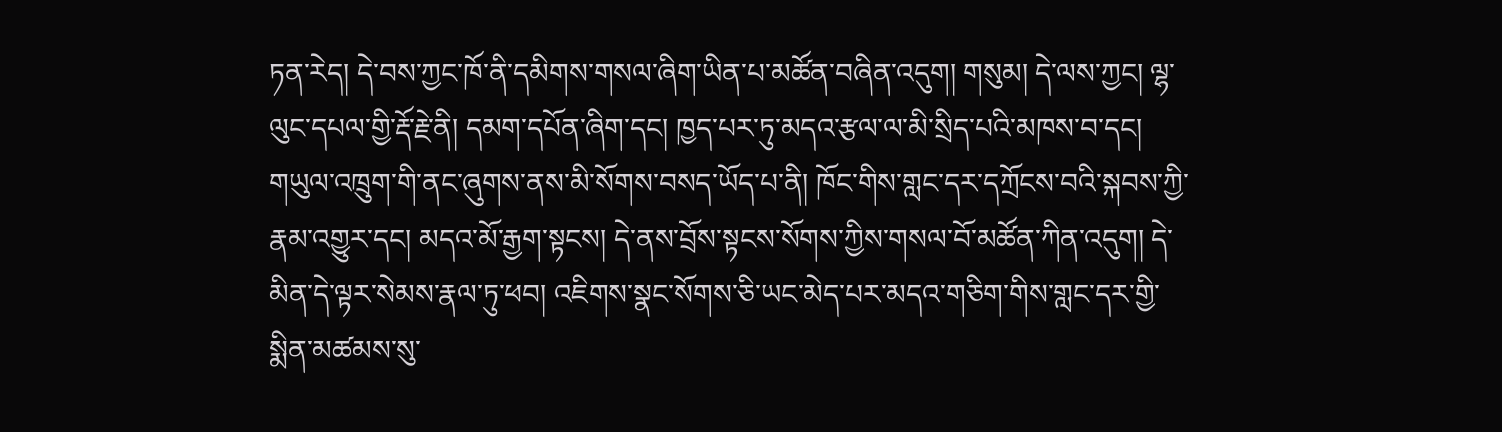ཏན་རེད། དེ་བས་ཀྱང་ཁོ་ནི་དམིགས་གསལ་ཞིག་ཡིན་པ་མཚོན་བཞིན་འདུག། གསུམ། དེ་ལས་ཀྱང། ལྷ་ལུང་དཔལ་གྱི་རྡོ་རྗེ་ནི། དམག་དཔོན་ཞིག་དང། ཁྱད་པར་ཏུ་མདའ་རྩལ་ལ་མི་སྲིད་པའི་མཁས་བ་དང། གཡུལ་འཁྲུག་གི་ནང་ཞུགས་ནས་མི་སོགས་བསད་ཡོད་པ་ནི། ཁོང་གིས་གླང་དར་དཀྲོངས་བའི་སྐབས་ཀྱི་རྣམ་འགྱུར་དང། མདའ་མོ་རྒྱག་སྟངས། དེ་ནས་བྲོས་སྟངས་སོགས་ཀྱིས་གསལ་བོ་མཚོན་ཀིན་འདུག། དེ་མིན་དེ་ལྟར་སེམས་རྣལ་ཏུ་ཕབ། འཇིགས་སྣང་སོགས་ཅི་ཡང་མེད་པར་མདའ་གཅིག་གིས་གླང་དར་གྱི་སྨིན་མཚམས་སུ་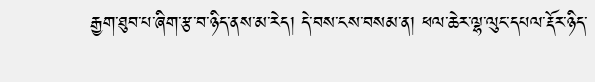རྒྱག་ཐུབ་པ་ཞིག་རྩ་བ་ཉིད་ནས་མ་རེད། དེ་བས་ངས་བསམ་ན། ཕལ་ཆེར་ལྷ་ལུང་དཔལ་རྡོར་ཉིད་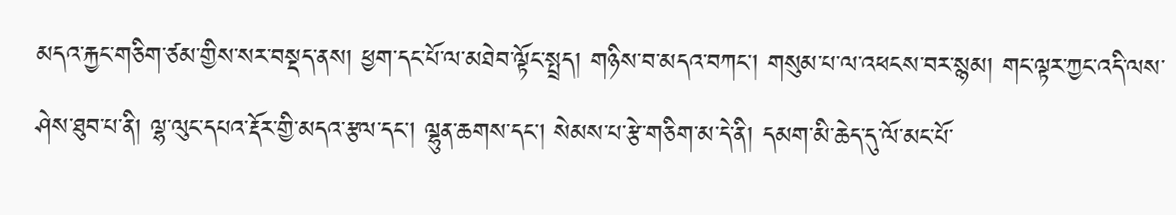མདའ་རྐྱང་གཅིག་ཙམ་གྱིས་སར་བསྡད་ནས། ཕྱག་དང་པོ་ལ་མཐེབ་ལྟོང་སྤྲད། གཉིས་བ་མདའ་བཀང། གསུམ་པ་ལ་འཕངས་བར་སྙམ། གང་ལྟར་ཀྱང་འདི་ལས་ཤེས་ཐུབ་པ་ནི། ལྷ་ལུང་དཔའ་རྡོར་གྱི་མདའ་རྩལ་དང། ལྷུན་ཆགས་དང། སེམས་པ་རྩེ་གཅིག་མ་དེ་ནི། དམག་མི་ཆེད་དུ་ལོ་མང་པོ་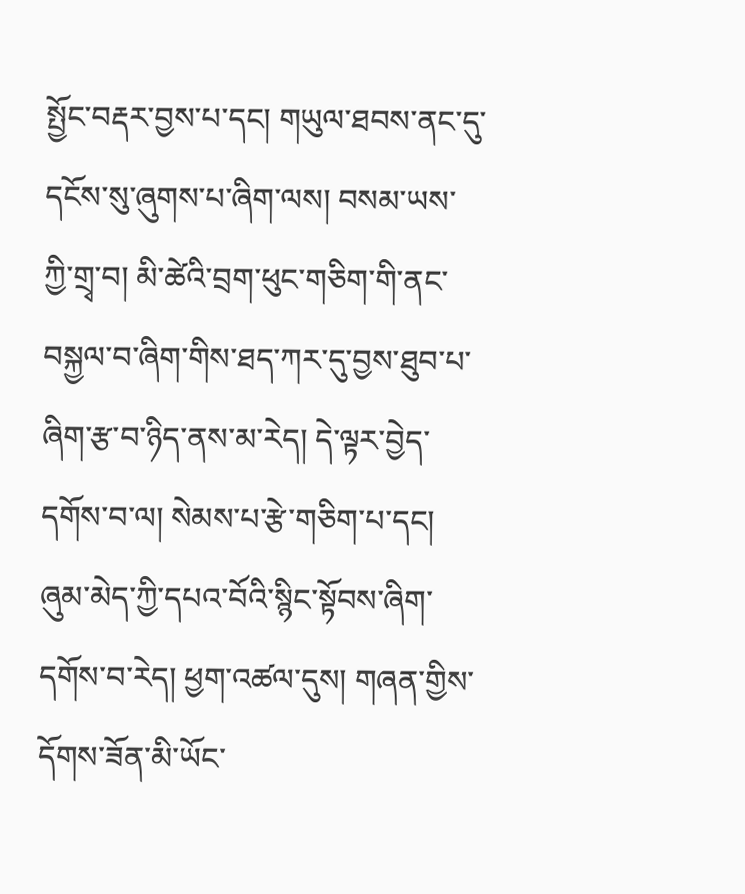སྤྱོང་བརྡར་བྱས་པ་དང། གཡུལ་ཐབས་ནང་དུ་དངོས་སུ་ཞུགས་པ་ཞིག་ལས། བསམ་ཡས་ཀྱི་གྲྭ་བ། མི་ཚེའི་བྲག་ཕུང་གཅིག་གི་ནང་བསྐྱལ་བ་ཞིག་གིས་ཐད་ཀར་དུ་བྱས་ཐུབ་པ་ཞིག་རྩ་བ་ཉིད་ནས་མ་རེད། དེ་ལྟར་བྱེད་དགོས་བ་ལ། སེམས་པ་རྩེ་གཅིག་པ་དང། ཞུམ་མེད་ཀྱི་དཔའ་བོའི་སྙིང་སྟོབས་ཞིག་དགོས་བ་རེད། ཕྱག་འཚལ་དུས། གཞན་གྱིས་དོགས་ཟོན་མི་ཡོང་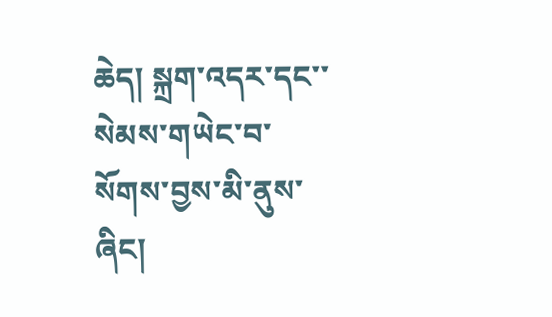ཆེད། སྐྲག་འདར་དང་་སེམས་གཡེང་བ་སོགས་བྱས་མི་ནུས་ཞིང།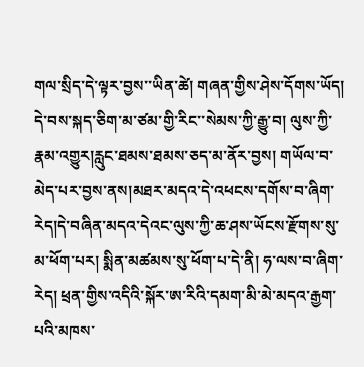གལ་སྲིད་དེ་ལྟར་བྱས་་ཡིན་ཚེ། གཞན་གྱིས་ཤེས་དོགས་ཡོད། དེ་བས་སྐད་ཅིག་མ་ཙམ་གྱི་རིང་་སེམས་ཀྱི་རྒྱུ་བ། ལུས་ཀྱི་རྣམ་འགྱུར།རླུང་ཐམས་ཐམས་ཅད་མ་ནོར་བྱས། གཡོལ་བ་མེད་པར་བྱས་ནས།མཐར་མདའ་དེ་འཕངས་དགོས་བ་ཞིག་རེད།དེ་བཞིན་མདའ་དེའང་ལུས་ཀྱི་ཆ་ཤས་ཡོངས་རྫོགས་སུ་མ་ཕོག་པར། སྨིན་མཚམས་སུ་ཕོག་པ་དེ་ནི། ཧ་ལས་བ་ཞིག་རེད། ཕྲན་གྱིས་འདིའི་སྐོར་ཨ་རིའི་དམག་མི་མེ་མདའ་རྒྱག་པའི་མཁས་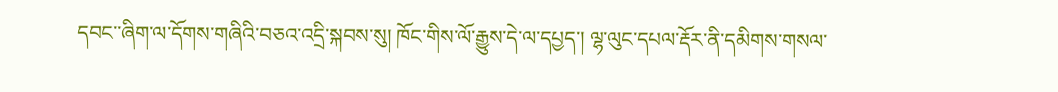དབང་་ཞིག་ལ་དོགས་གཞིའི་བཅའ་འདྲི་སྐབས་སུ། ཁོང་གིས་ལོ་རྒྱུས་དེ་ལ་དཔྱད་། ལྷ་ལུང་དཔལ་རྡོར་ནི་དམིགས་གསལ་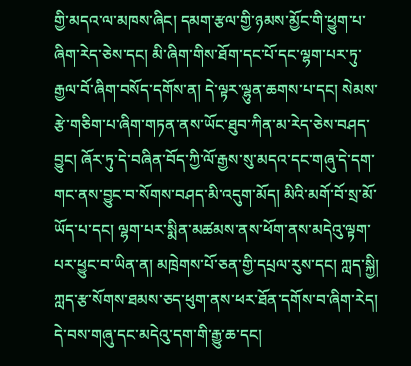གྱི་མདའ་ལ་མཁས་ཞིང། དམག་རྩལ་གྱི་ཉམས་མྱོང་གི་ཕྱུག་པ་ཞིག་རེད་ཅེས་དང། མི་ཞིག་གིས་ཐོག་དང་པོ་དང་ལྷག་པར་ཏུ་རྒྱལ་བོ་ཞིག་བསོད་དགོས་ན། དེ་ལྟར་ལྷུན་ཆགས་པ་དང། སེམས་རྩེ་གཅིག་པ་ཞིག་གཏན་ནས་ཡོང་ཐུབ་ཀིན་མ་རེད་ཅེས་བཤད་བྱུང། ཞོར་ཏུ་དེ་བཞིན་བོད་ཀྱི་ལོ་རྒྱས་སུ་མདའ་དང་གཞུ་དེ་དག་གང་ནས་བྱུང་བ་སོགས་བཤད་མི་འདུག་མོད། མིའི་མགོ་བོ་སྲ་མོ་ཡོད་པ་དང། ལྷག་པར་སྨིན་མཚམས་ནས་ཕོག་ནས་མདེའུ་ལྟག་པར་ཕྱུང་བ་ཡིན་ན། མཁྲེགས་པོ་ཅན་གྱི་དཔྲལ་རུས་དང། ཀླད་སྐྱི། ཀླད་རྩ་སོགས་ཐམས་ཅད་ཕུག་ནས་ཕར་ཐོན་དགོས་བ་ཞིག་རེད། དེ་བས་གཞུ་དང་མདེའུ་དག་གི་རྒྱུ་ཆ་དང།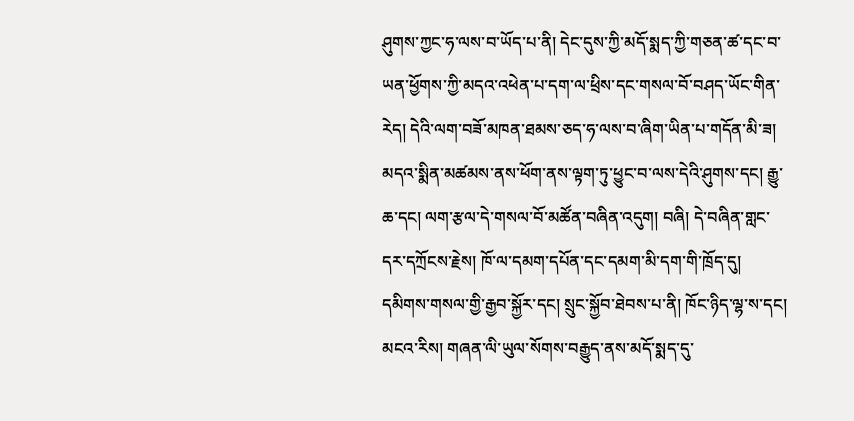ཤུགས་ཀྱང་ཧ་ལས་བ་ཡོད་པ་ནི། དེང་དུས་ཀྱི་མདོ་སྨད་ཀྱི་གཅན་ཚ་དང་བ་ཡན་ཕྱོགས་ཀྱི་མདའ་འཕེན་པ་དག་ལ་ཕྲིས་དང་གསལ་བོ་བཤད་ཡོང་གིན་རེད། དེའི་ལག་བཟོ་མཁན་ཐམས་ཅད་ཧ་ལས་བ་ཞིག་ཡིན་པ་གདོན་མི་ཟ། མདའ་སྨིན་མཚམས་ནས་ཕོག་ནས་ལྟག་ཏུ་ཕྱུང་བ་ལས་དེའི་ཤུགས་དང། རྒྱུ་ཆ་དང། ལག་རྩལ་དེ་གསལ་བོ་མཚོན་བཞིན་འདུག། བཞི། དེ་བཞིན་གླང་དར་དཀྲོངས་རྗེས། ཁོ་ལ་དམག་དཔོན་དང་དམག་མི་དག་གི་ཁྲོད་དུ། དམིགས་གསལ་གྱི་རྒྱབ་སྐྱོར་དང། སྲུང་སྐྱོབ་ཐེབས་པ་ནི། ཁོང་ཉིད་ལྷ་ས་དང། མངའ་རིས། གཞན་ལི་ཡུལ་སོགས་བརྒྱུད་ནས་མདོ་སྨད་དུ་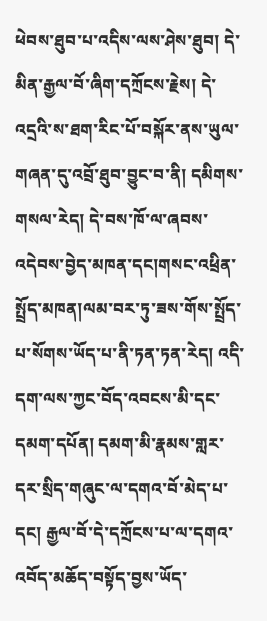ཕེབས་ཐུབ་པ་འདིས་ལས་ཤེས་ཐུབ། དེ་མིན་རྒྱལ་བོ་ཞིག་དཀྲོངས་རྗེས། དེ་འདྲའི་ས་ཐག་རིང་པོ་བསྐོར་ནས་ཡུལ་གཞན་དུ་འབྲོ་ཐུབ་བྱུང་བ་ནི། དམིགས་གསལ་རེད། དེ་བས་ཁོ་ལ་ཞབས་འདེབས་བྱེད་མཁན་དང།གསང་འཕྲིན་སྤྲོད་མཁན།ལམ་བར་ཏུ་ཟས་གོས་སྤྲོད་པ་སོགས་ཡོད་པ་ནི་ཏན་ཏན་རེད། འདི་དག་ལས་ཀྱང་བོད་འབངས་མི་དང་དམག་དཔོན། དམག་མི་རྣམས་གླར་དར་སྲིད་གཞུང་ལ་དགའ་བོ་མེད་པ་དང། རྒྱལ་བོ་དེ་དཀྲོངས་པ་ལ་དགའ་འབོད་མཆོད་བསྟོད་བྱས་ཡོད་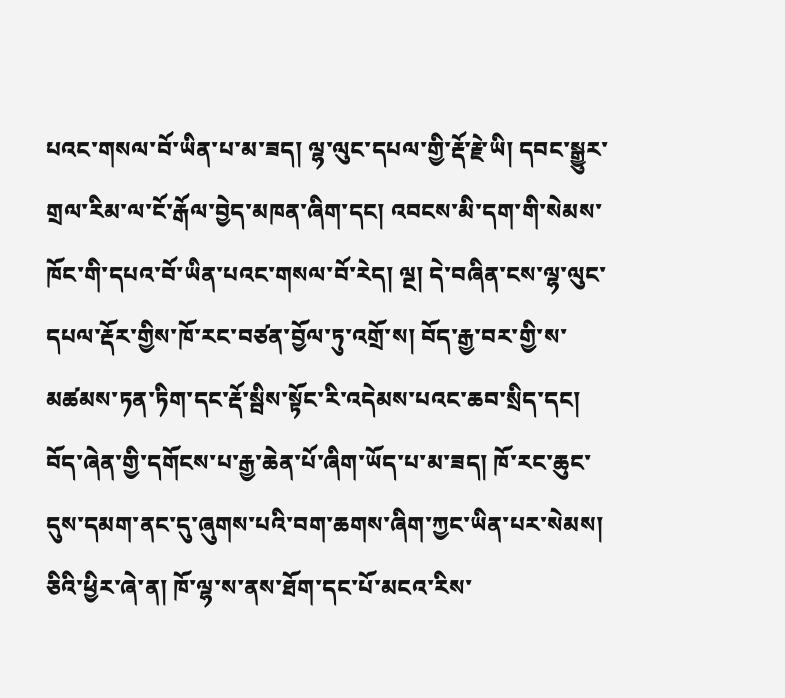པའང་གསལ་བོ་ཡིན་པ་མ་ཟད། ལྷ་ལུང་དཔལ་གྱི་རྡོ་རྗེ་ཡི། དབང་སྒྱུར་གྲལ་རིམ་ལ་ངོ་རྒོལ་བྱེད་མཁན་ཞིག་དང། འབངས་མི་དག་གི་སེམས་ཁོང་གི་དཔའ་བོ་ཡིན་པའང་གསལ་བོ་རེད། ལྔ། དེ་བཞིན་ངས་ལྷ་ལུང་དཔལ་རྡོར་གྱིས་ཁོ་རང་བཙན་བྱོལ་ཏུ་འགྲོ་ས། བོད་རྒྱ་བར་གྱི་ས་མཚམས་ཏན་ཏིག་དང་རྡོ་སྦིས་སྟོང་རི་འདེམས་པའང་ཆབ་སྲིད་དང། བོད་ཞེན་གྱི་དགོངས་པ་རྒྱ་ཆེན་པོ་ཞིག་ཡོད་པ་མ་ཟད། ཁོ་རང་ཆུང་དུས་དམག་ནང་དུ་ཞུགས་པའི་བག་ཆགས་ཞིག་ཀྱང་ཡིན་པར་སེམས། ཅིའི་ཕྱིར་ཞེ་ན། ཁོ་ལྷ་ས་ནས་ཐོག་དང་པོ་མངའ་རིས་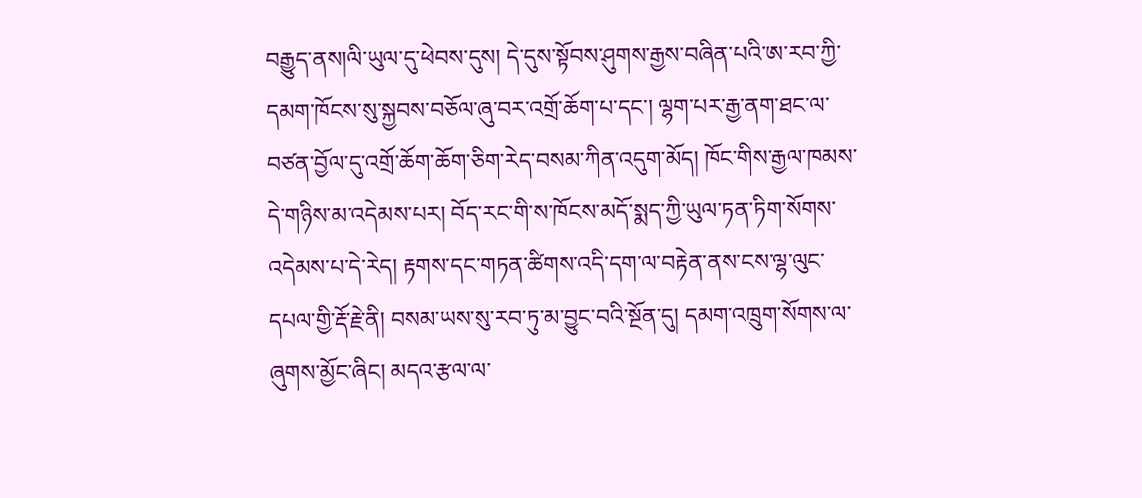བརྒྱུད་ནས།ལི་ཡུལ་དུ་ཕེབས་དུས། དེ་དུས་སྟོབས་ཤུགས་རྒྱས་བཞིན་པའི་ཨ་རབ་ཀྱི་དམག་ཁོངས་སུ་སྐྱབས་བཅོལ་ཞུ་བར་འགྲོ་ཆོག་པ་དང་། ལྷག་པར་རྒྱ་ནག་ཐང་ལ་བཙན་བྱོལ་དུ་འགྲོ་ཆོག་ཆོག་ཅིག་རེད་བསམ་ཀིན་འདུག་མོད། ཁོང་གིས་རྒྱལ་ཁམས་དེ་གཉིས་མ་འདེམས་པར། བོད་རང་གི་ས་ཁོངས་མདོ་སྨད་ཀྱི་ཡུལ་ཏན་ཏིག་སོགས་འདེམས་པ་དེ་རེད། རྟགས་དང་གཏན་ཚིགས་འདི་དག་ལ་བརྟེན་ནས་ངས་ལྷ་ལུང་དཔལ་གྱི་རྡོ་རྗེ་ནི། བསམ་ཡས་སུ་རབ་ཏུ་མ་བྱུང་བའི་སྔོན་དུ། དམག་འཁྲུག་སོགས་ལ་ཞུགས་མྱོང་ཞིང། མདའ་རྩལ་ལ་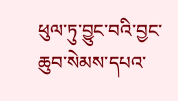ཕུལ་ཏུ་བྱུང་བའི་བྱང་ཆུབ་སེམས་དཔའ་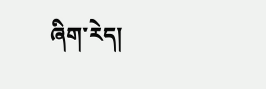ཞིག་རེད།